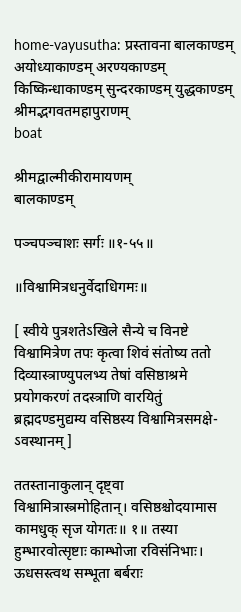home-vayusutha: प्रस्तावना बालकाण्डम् अयोध्याकाण्डम् अरण्यकाण्डम् किष्किन्धाकाण्डम् सुन्दरकाण्डम् युद्धकाण्डम् श्रीमद्भगवतमहापुराणम्
boat

श्रीमद्वाल्मीकीरामायणम्
बालकाण्डम्

पञ्चपञ्चाशः सर्गः ॥१-५५॥

॥विश्वामित्रधनुर्वेदाधिगमः॥

[ स्वीये पुत्रशतेऽखिले सैन्ये च विनष्टे विश्वामित्रेण तपः कृत्वा शिवं संतोष्य ततो दिव्यास्त्राण्युपलभ्य तेषां वसिष्ठाश्रमे प्रयोगकरणं तदस्त्राणि वारयितुं ब्रह्मदण्डमुद्यम्य वसिष्ठस्य विश्वामित्रसमक्षे- ऽवस्थानम् ]

ततस्तानाकुलान् दृष्ट्वा विश्वामित्रास्त्रमोहितान्। वसिष्ठश्चोदयामास कामधुक् सृज योगतः॥ १॥ तस्या हुम्भारवोत्सृष्टाः काम्भोजा रविसंनिभाः। ऊधसस्त्वथ सम्भूता बर्बराः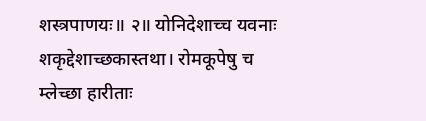शस्त्रपाणयः॥ २॥ योनिदेशाच्च यवनाः शकृद्देशाच्छकास्तथा। रोमकूपेषु च म्लेच्छा हारीताः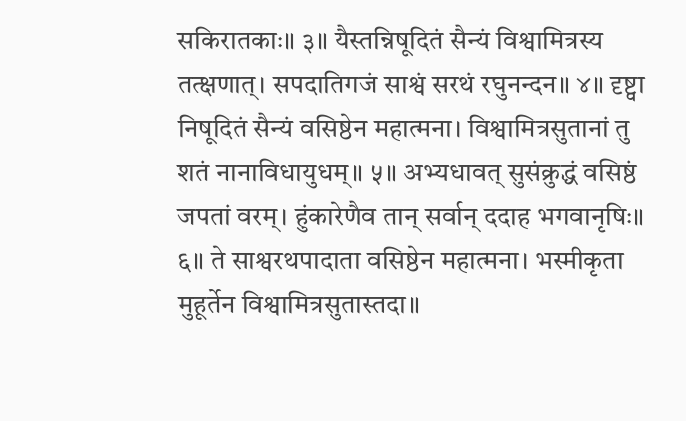सकिरातकाः॥ ३॥ यैस्तन्निषूदितं सैन्यं विश्वामित्रस्य तत्क्षणात्। सपदातिगजं साश्वं सरथं रघुनन्दन॥ ४॥ दृष्ट्वा निषूदितं सैन्यं वसिष्ठेन महात्मना। विश्वामित्रसुतानां तु शतं नानाविधायुधम्॥ ५॥ अभ्यधावत् सुसंक्रुद्धं वसिष्ठं जपतां वरम्। हुंकारेणैव तान् सर्वान् ददाह भगवानृषिः॥ ६॥ ते साश्वरथपादाता वसिष्ठेन महात्मना। भस्मीकृता मुहूर्तेन विश्वामित्रसुतास्तदा॥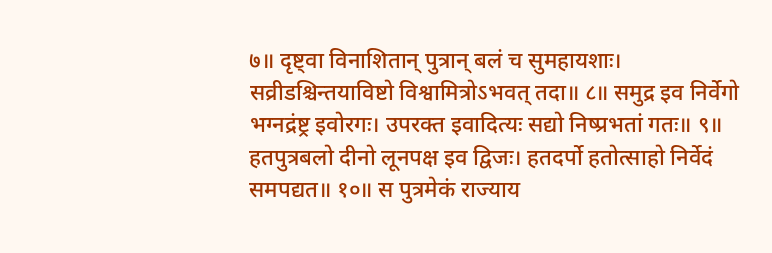७॥ दृष्ट्वा विनाशितान् पुत्रान् बलं च सुमहायशाः। सव्रीडश्चिन्तयाविष्टो विश्वामित्रोऽभवत् तदा॥ ८॥ समुद्र इव निर्वेगो भग्नद्रंष्ट्र इवोरगः। उपरक्त इवादित्यः सद्यो निष्प्रभतां गतः॥ ९॥ हतपुत्रबलो दीनो लूनपक्ष इव द्विजः। हतदर्पो हतोत्साहो निर्वेदं समपद्यत॥ १०॥ स पुत्रमेकं राज्याय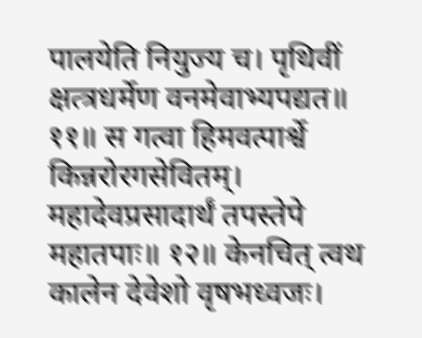पालयेति नियुज्य च। पृथिवीं क्षत्त्रधर्मेण वनमेवाभ्यपद्यत॥ ११॥ स गत्वा हिमवत्पार्श्वे किन्नरोरगसेवितम्। महादेवप्रसादार्थं तपस्तेपे महातपाः॥ १२॥ केनचित् त्वथ कालेन देवेशो वृषभध्वजः।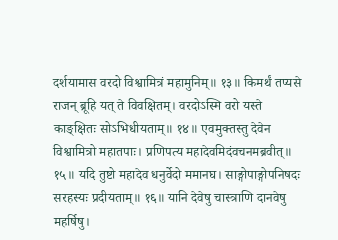दर्शयामास वरदो विश्वामित्रं महामुनिम्॥ १३॥ किमर्थं तप्यसे राजन् ब्रूहि यत् ते विवक्षितम्। वरदोऽस्मि वरो यस्ते काङ्क्षितः सोऽभिधीयताम्॥ १४॥ एवमुक्तस्तु देवेन विश्वामित्रो महातपाः। प्रणिपत्य महादेवमिदंवचनमब्रवीत्॥ १५॥ यदि तुष्टो महादेव धनुर्वेदो ममानघ। साङ्गोपाङ्गोपनिषदः सरहस्यः प्रदीयताम्॥ १६॥ यानि देवेषु चास्त्राणि दानवेषु महर्षिषु।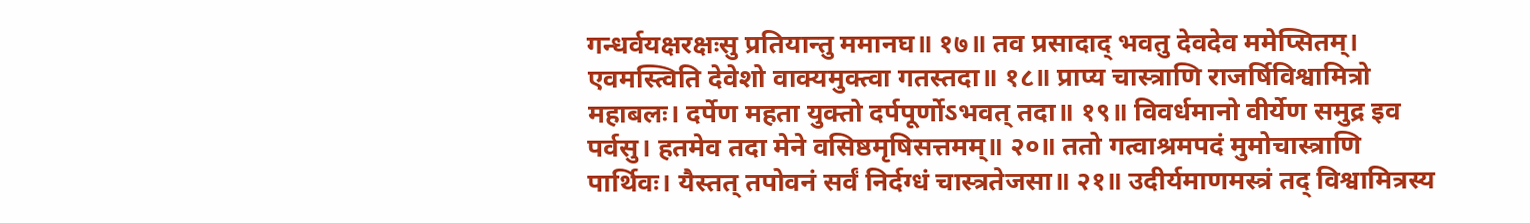गन्धर्वयक्षरक्षःसु प्रतियान्तु ममानघ॥ १७॥ तव प्रसादाद् भवतु देवदेव ममेप्सितम्। एवमस्त्विति देवेशो वाक्यमुक्त्वा गतस्तदा॥ १८॥ प्राप्य चास्त्राणि राजर्षिविश्वामित्रो महाबलः। दर्पेण महता युक्तो दर्पपूर्णोऽभवत् तदा॥ १९॥ विवर्धमानो वीर्येण समुद्र इव पर्वसु। हतमेव तदा मेने वसिष्ठमृषिसत्तमम्॥ २०॥ ततो गत्वाश्रमपदं मुमोचास्त्राणि पार्थिवः। यैस्तत् तपोवनं सर्वं निर्दग्धं चास्त्रतेजसा॥ २१॥ उदीर्यमाणमस्त्रं तद् विश्वामित्रस्य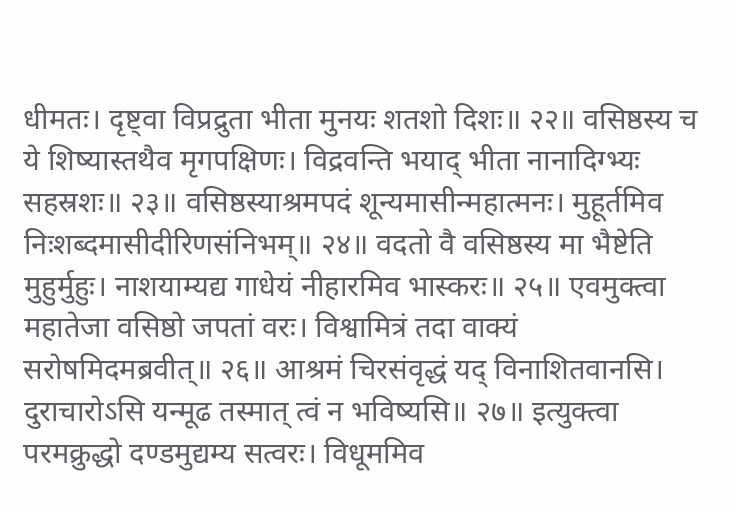धीमतः। दृष्ट्वा विप्रद्रुता भीता मुनयः शतशो दिशः॥ २२॥ वसिष्ठस्य च ये शिष्यास्तथैव मृगपक्षिणः। विद्रवन्ति भयाद् भीता नानादिग्भ्यः सहस्रशः॥ २३॥ वसिष्ठस्याश्रमपदं शून्यमासीन्महात्मनः। मुहूर्तमिव निःशब्दमासीदीरिणसंनिभम्॥ २४॥ वदतो वै वसिष्ठस्य मा भैष्टेति मुहुर्मुहुः। नाशयाम्यद्य गाधेयं नीहारमिव भास्करः॥ २५॥ एवमुक्त्वा महातेजा वसिष्ठो जपतां वरः। विश्वामित्रं तदा वाक्यं सरोषमिदमब्रवीत्॥ २६॥ आश्रमं चिरसंवृद्धं यद् विनाशितवानसि। दुराचारोऽसि यन्मूढ तस्मात् त्वं न भविष्यसि॥ २७॥ इत्युक्त्वा परमक्रुद्धो दण्डमुद्यम्य सत्वरः। विधूममिव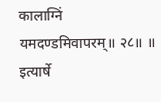कालाग्निं यमदण्डमिवापरम्॥ २८॥ ॥ इत्यार्षे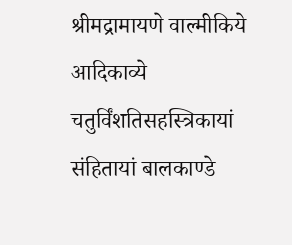श्रीमद्रामायणे वाल्मीकिये आदिकाव्ये चतुर्विंशतिसहस्त्रिकायां संहितायां बालकाण्डे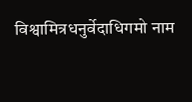विश्वामित्रधनुर्वेदाधिगमो नाम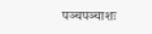पञ्चपञ्चाशः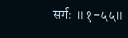सर्गः ॥१-५५॥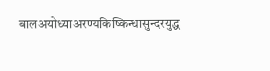बालअयोध्याअरण्यकिष्किन्धासुन्दरयुद्ध